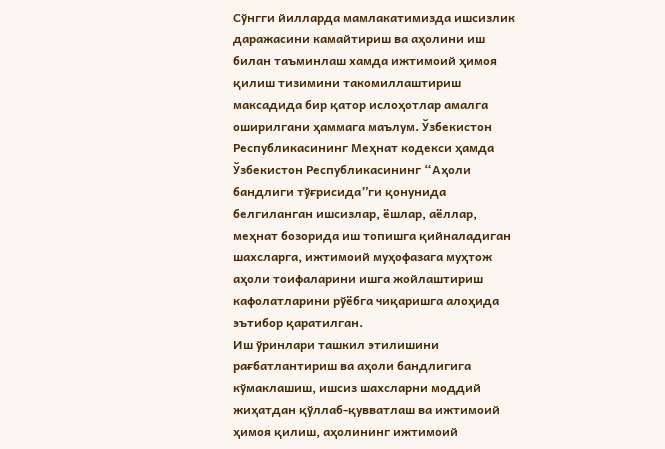Сўнгги йилларда мамлакатимизда ишсизлик даражасини камайтириш ва аҳолини иш билан таъминлаш хамда ижтимоий ҳимоя қилиш тизимини такомиллаштириш максадида бир қатор ислоҳотлар амалга оширилгани ҳаммага маълум. Ўзбекистон Республикасининг Меҳнат кодекси ҳамда Ўзбекистон Республикасининг “Аҳоли бандлиги тўғрисида”ги қонунида белгиланган ишсизлар, ёшлар, аёллар, меҳнат бозорида иш топишга қийналадиган шахсларга, ижтимоий муҳофазага муҳтож аҳоли тоифаларини ишга жойлаштириш кафолатларини рўёбга чиқаришга алоҳида эътибор қаратилган.
Иш ўринлари ташкил этилишини рағбатлантириш ва аҳоли бандлигига кўмаклашиш, ишсиз шахсларни моддий жиҳатдан қўллаб-қувватлаш ва ижтимоий ҳимоя қилиш, аҳолининг ижтимоий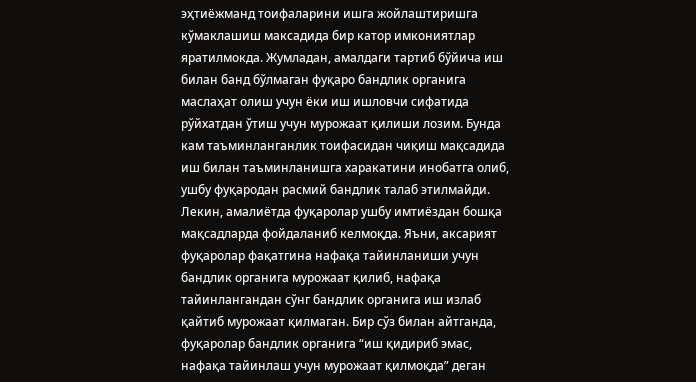эҳтиёжманд тоифаларини ишга жойлаштиришга кўмаклашиш максадида бир катор имкониятлар яратилмокда. Жумладан, амалдаги тартиб бўйича иш билан банд бўлмаган фуқаро бандлик органига маслаҳат олиш учун ёки иш ишловчи сифатида рўйхатдан ўтиш учун мурожаат қилиши лозим. Бунда кам таъминланганлик тоифасидан чиқиш мақсадида иш билан таъминланишга харакатини инобатга олиб, ушбу фуқародан расмий бандлик талаб этилмайди. Лекин, амалиётда фуқаролар ушбу имтиёздан бошқа мақсадларда фойдаланиб келмоқда. Яъни, аксарият фуқаролар фақатгина нафақа тайинланиши учун бандлик органига мурожаат қилиб, нафақа тайинлангандан сўнг бандлик органига иш излаб қайтиб мурожаат қилмаган. Бир сўз билан айтганда, фуқаролар бандлик органига “иш қидириб эмас, нафақа тайинлаш учун мурожаат қилмоқда” деган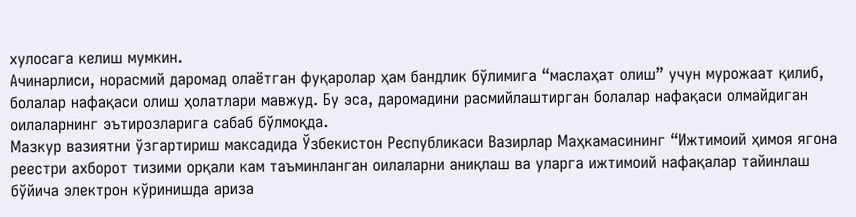хулосага келиш мумкин.
Ачинарлиси, норасмий даромад олаётган фуқаролар ҳам бандлик бўлимига “маслаҳат олиш” учун мурожаат қилиб, болалар нафақаси олиш ҳолатлари мавжуд. Бу эса, даромадини расмийлаштирган болалар нафақаси олмайдиган оилаларнинг эътирозларига сабаб бўлмоқда.
Мазкур вазиятни ўзгартириш максадида Ўзбекистон Республикаси Вазирлар Маҳкамасининг “Ижтимоий ҳимоя ягона реестри ахборот тизими орқали кам таъминланган оилаларни аниқлаш ва уларга ижтимоий нафақалар тайинлаш бўйича электрон кўринишда ариза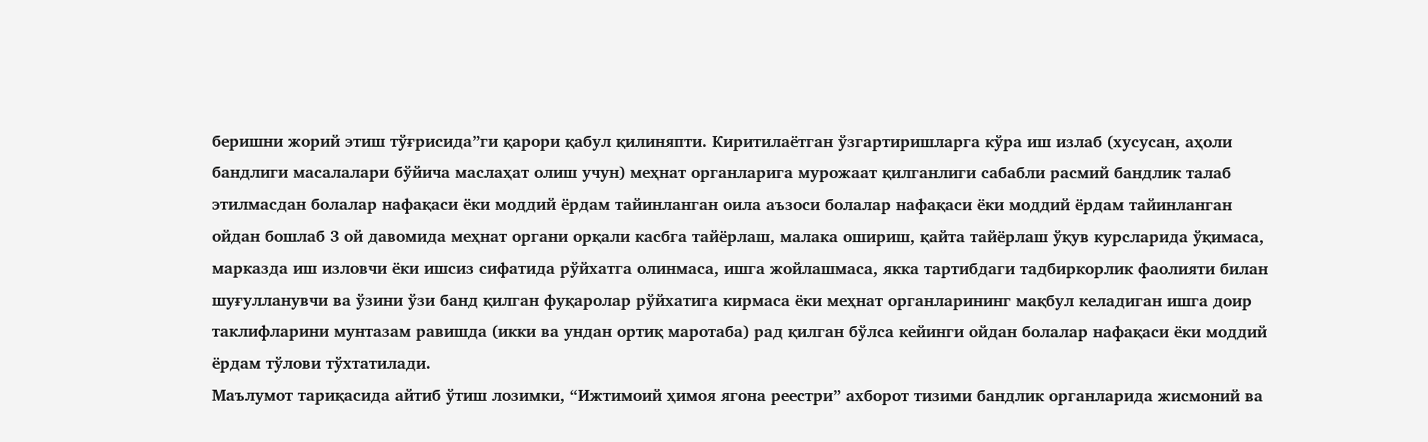беришни жорий этиш тўғрисида”ги қарори қабул қилиняпти. Киритилаётган ўзгартиришларга кўра иш излаб (хусусан, аҳоли бандлиги масалалари бўйича маслаҳат олиш учун) меҳнат органларига мурожаат қилганлиги сабабли расмий бандлик талаб этилмасдан болалар нафақаси ёки моддий ёрдам тайинланган оила аъзоси болалар нафақаси ёки моддий ёрдам тайинланган ойдан бошлаб 3 ой давомида меҳнат органи орқали касбга тайёрлаш, малака ошириш, қайта тайёрлаш ўқув курсларида ўқимаса, марказда иш изловчи ёки ишсиз сифатида рўйхатга олинмаса, ишга жойлашмаса, якка тартибдаги тадбиркорлик фаолияти билан шуғулланувчи ва ўзини ўзи банд қилган фуқаролар рўйхатига кирмаса ёки меҳнат органларининг мақбул келадиган ишга доир таклифларини мунтазам равишда (икки ва ундан ортиқ маротаба) рад қилган бўлса кейинги ойдан болалар нафақаси ёки моддий ёрдам тўлови тўхтатилади.
Маълумот тариқасида айтиб ўтиш лозимки, “Ижтимоий ҳимоя ягона реестри” ахборот тизими бандлик органларида жисмоний ва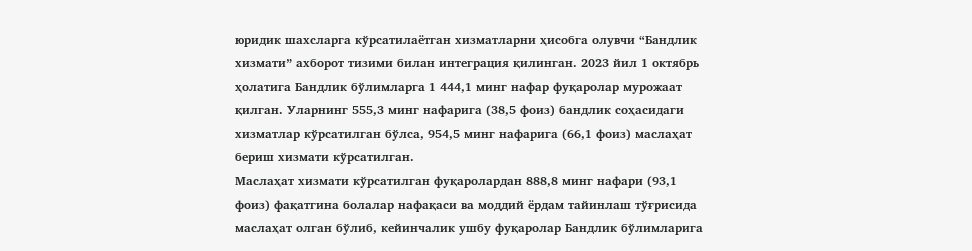юридик шахсларга кўрсатилаётган хизматларни ҳисобга олувчи “Бандлик хизмати” ахборот тизими билан интеграция қилинган. 2023 йил 1 октябрь ҳолатига Бандлик бўлимларга 1 444,1 минг нафар фуқаролар мурожаат қилган. Уларнинг 555,3 минг нафарига (38,5 фоиз) бандлик соҳасидаги хизматлар кўрсатилган бўлса, 954,5 минг нафарига (66,1 фоиз) маслаҳат бериш хизмати кўрсатилган.
Маслаҳат хизмати кўрсатилган фуқаролардан 888,8 минг нафари (93,1 фоиз) фақатгина болалар нафақаси ва моддий ёрдам тайинлаш тўғрисида маслаҳат олган бўлиб, кейинчалик ушбу фуқаролар Бандлик бўлимларига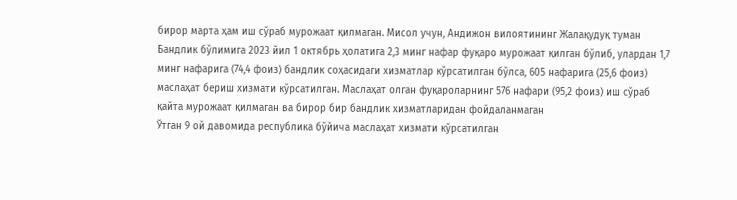бирор марта ҳам иш сўраб мурожаат қилмаган. Мисол учун, Андижон вилоятининг Жалақудуқ туман Бандлик бўлимига 2023 йил 1 октябрь ҳолатига 2,3 минг нафар фуқаро мурожаат қилган бўлиб, улардан 1,7 минг нафарига (74,4 фоиз) бандлик соҳасидаги хизматлар кўрсатилган бўлса, 605 нафарига (25,6 фоиз) маслаҳат бериш хизмати кўрсатилган. Маслаҳат олган фуқароларнинг 576 нафари (95,2 фоиз) иш сўраб қайта мурожаат қилмаган ва бирор бир бандлик хизматларидан фойдаланмаган
Ўтган 9 ой давомида республика бўйича маслаҳат хизмати кўрсатилган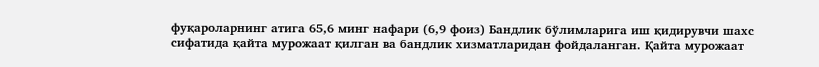фуқароларнинг атига 65,6 минг нафари (6,9 фоиз) Бандлик бўлимларига иш қидирувчи шахс сифатида қайта мурожаат қилган ва бандлик хизматларидан фойдаланган. Қайта мурожаат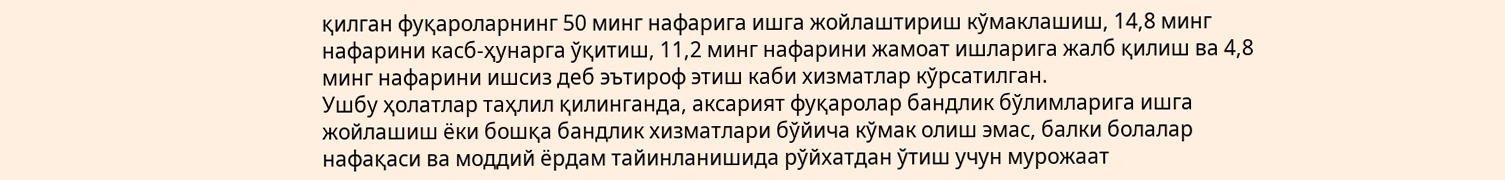қилган фуқароларнинг 50 минг нафарига ишга жойлаштириш кўмаклашиш, 14,8 минг нафарини касб-ҳунарга ўқитиш, 11,2 минг нафарини жамоат ишларига жалб қилиш ва 4,8 минг нафарини ишсиз деб эътироф этиш каби хизматлар кўрсатилган.
Ушбу ҳолатлар таҳлил қилинганда, аксарият фуқаролар бандлик бўлимларига ишга жойлашиш ёки бошқа бандлик хизматлари бўйича кўмак олиш эмас, балки болалар нафақаси ва моддий ёрдам тайинланишида рўйхатдан ўтиш учун мурожаат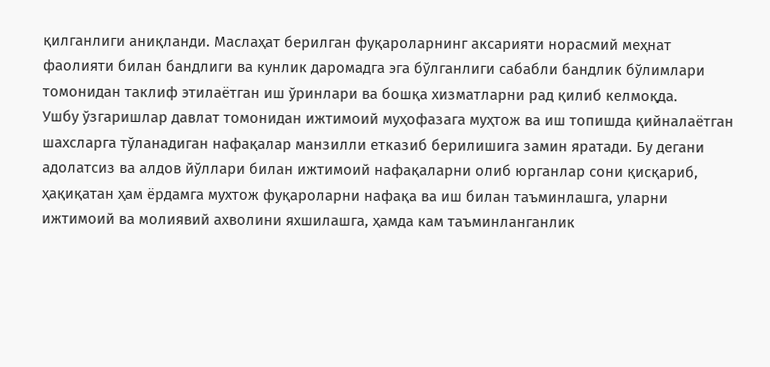қилганлиги аниқланди. Маслаҳат берилган фуқароларнинг аксарияти норасмий меҳнат фаолияти билан бандлиги ва кунлик даромадга эга бўлганлиги сабабли бандлик бўлимлари томонидан таклиф этилаётган иш ўринлари ва бошқа хизматларни рад қилиб келмоқда.
Ушбу ўзгаришлар давлат томонидан ижтимоий муҳофазага муҳтож ва иш топишда қийналаётган шахсларга тўланадиган нафақалар манзилли етказиб берилишига замин яратади. Бу дегани адолатсиз ва алдов йўллари билан ижтимоий нафақаларни олиб юрганлар сони қисқариб, ҳақиқатан ҳам ёрдамга мухтож фуқароларни нафақа ва иш билан таъминлашга, уларни ижтимоий ва молиявий ахволини яхшилашга, ҳамда кам таъминланганлик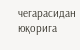чегарасидан юқорига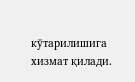кўтарилишига хизмат қилади.